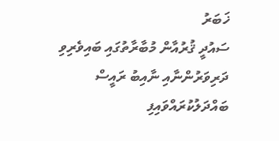ޚަބަރު
ސައުދީ ޤުރުއާން މުބާރާތުގައި ބައިވެރިވި ދަރިވަރުންނާއި ނާއިބު ރައީސް ބައްދަލުކުރައްވައިފި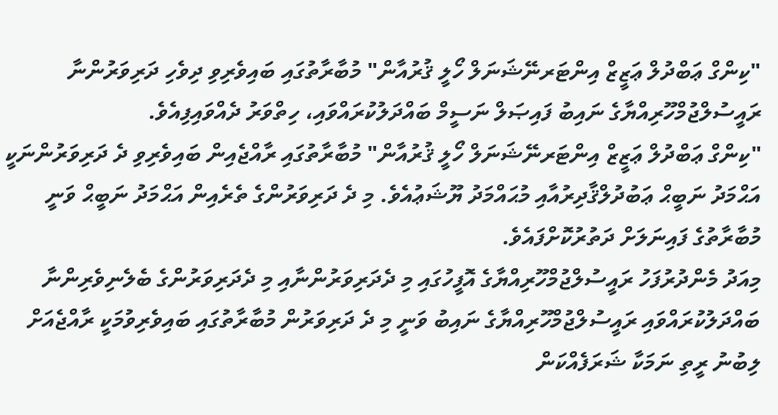"ކިންގް ޢަބްދުލް ޢަޒީޒް އިންޓަރނޭޝަނަލް ހޯލީ ޤުރުއާން" މުބާރާތުގައި ބައިވެރިވި ދިވެހި ދަރިވަރުންނާ ރައީސުލްޖުމްހޫރިއްޔާގެ ނައިބު ފައިޞަލް ނަސީމް ބައްދަލުކުރައްވައި، ހިތްވަރު ދެއްވައިފިއެވެ.
"ކިންގް ޢަބްދުލް ޢަޒީޒް އިންޓަރނޭޝަނަލް ހޯލީ ޤުރުއާން" މުބާރާތުގައި ރާއްޖެއިން ބައިވެރިވި ދެ ދަރިވަރުންނަކީ އަޙްމަދު ނަބީޙް ޢަބުދުލްޤާދިރުއާއި މުޙައްމަދު ޔޫޝަޢުއެވެ. މި ދެ ދަރިވަރުންގެ ތެރެއިން އަޙްމަދު ނަބީޙް ވަނީ މުބާރާތުގެ ފައިނަލަށް ދަތުރުކޮށްފައެވެ.
މިއަދު މެންދުރުފަހު ރައީސުލްޖުމްހޫރިއްޔާގެ އޮފީހުގައި މި ދެދަރިވަރުންނާއި މި ދެދަރިވަރުންގެ ބެލެނިވެރިންނާ ބައްދަލުކުރައްވައި ރައީސުލްޖުމްހޫރިއްޔާގެ ނައިބު ވަނީ މި ދެ ދަރިވަރުން މުބާރާތުގައި ބައިވެރިވުމަކީ ރާއްޖެއަށް ލިބުނު ރީތި ނަމަކާ ޝަރަފެއްކަން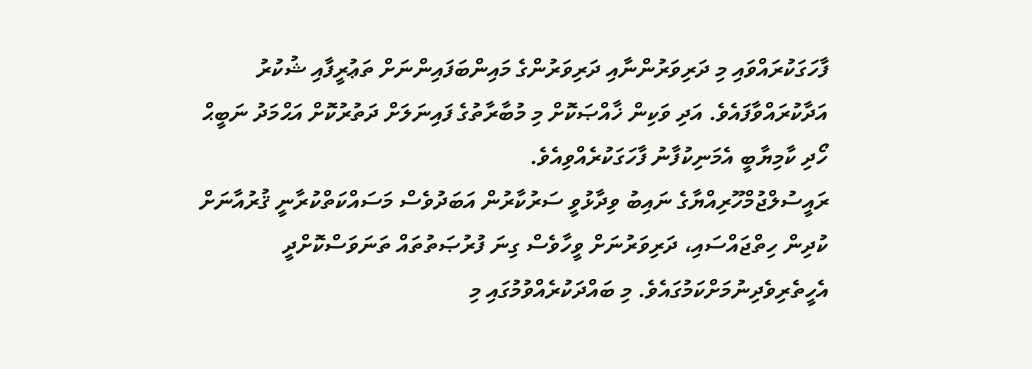ފާހަގަކުރައްވައި މި ދަރިވަރުންނާއި ދަރިވަރުންގެ މައިންބަފައިންނަށް ތަޢުރީފާއި ޝުކުރު އަދާކުރައްވާފައެވެ. އަދި ވަކިން ޚާއްޞަކޮށް މި މުބާރާތުގެ ފައިނަލަށް ދަތުރުކޮށް އަޙްމަދު ނަބީޙް ހޯދި ކާމިޔާބީ އެމަނިކުފާނު ފާހަގަކުރެއްވިއެވެ.
ރައީސުލްޖުމްހޫރިއްޔާގެ ނައިބު ވިދާޅުވީ ސަރުކާރުން އަބަދުވެސް މަސައްކަތްކުރާނީ ޤުރުއާނަށް ކުދިން ހިތްޖައްސައި، ދަރިވަރުނަށް ވީހާވެސް ގިނަ ފުރުޞަތުތައް ތަނަވަސްކޮށްދީ އެހީތެރިވެދިނުމަށްކަމުގައެވެ. މި ބައްދަކުރެއްވުމުގައި މި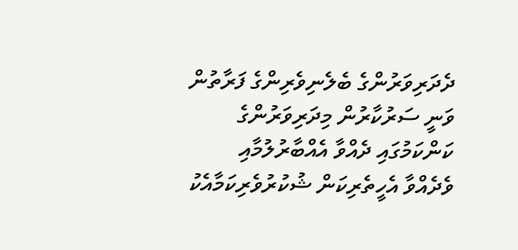ދެދަރިވަރުންގެ ބެލެނިވެރިންގެ ފަރާތުން ވަނީ ސަރުކާރުން މިދަރިވަރުންގެ ކަންކަމުގައި ދެއްވާ އެއްބާރުލުމާއި ވެދެއްވާ އެހީތެރިކަން ޝުކުރުވެރިކަމާއެކު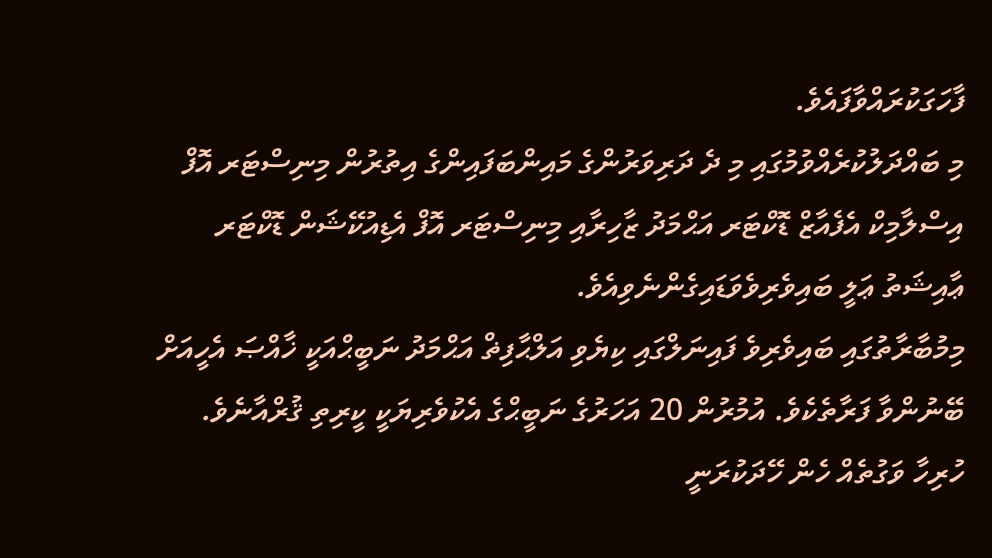ފާހަގަކުރައްވާފައެވެ.
މި ބައްދަލުކުރެއްވުމުގައި މި ދެ ދަރިވަރުންގެ މައިންބަފައިންގެ އިތުރުން މިނިސްޓަރ އޮފް އިސްލާމިކް އެފެއާޒް ޑޮކްޓަރ އަޙްމަދު ޒާހިރާއި މިނިސްޓަރ އޮފް އެޑިއުކޭޝަން ޑޮކްޓަރ ޢާއިޝަތު ޢަލީ ބައިވެރިވެވަޑައިގެންނެވިއެވެ.
މިމުބާރާތުގައި ބައިވެރިވެ ފައިނަލްގައި ކިޔެވި އަލްޙާފިޡް އަޙްމަދު ނަބީޙްއަކީ ޚާއްޞަ އެހީއަށް ބޭނުންވާ ފަރާތެކެވެ. އުމުރުން 20 އަހަރުގެ ނަބީޙްގެ އެކުވެރިޔަކީ ކީރިތި ޤުރްއާނެވެ. ހުރިހާ ވަގުތެއް ހެން ހޭދަކުރަނީ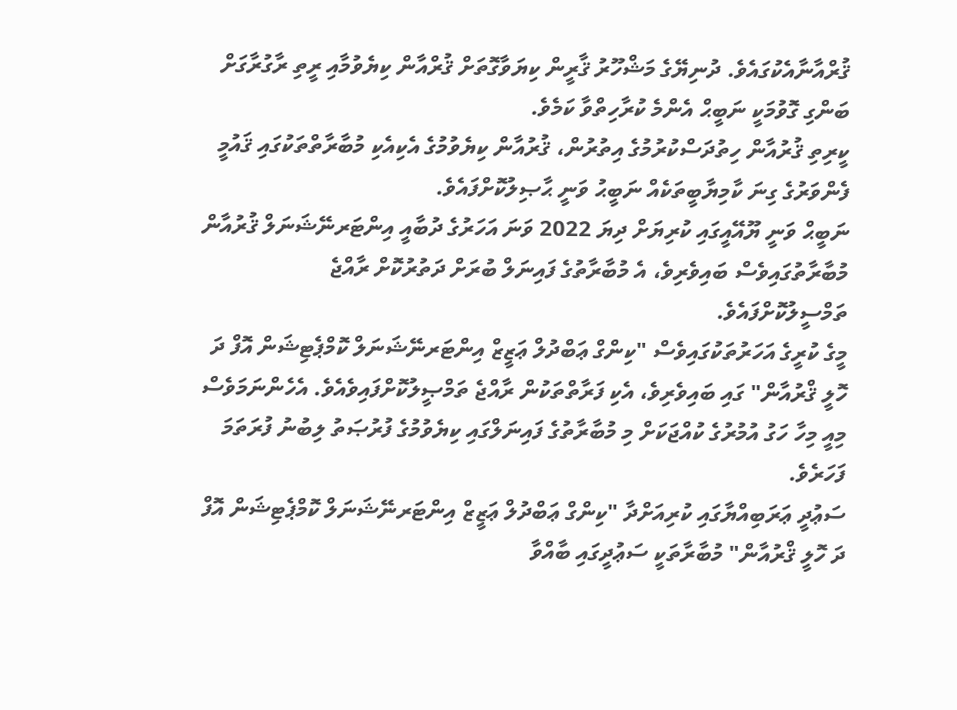ޤުރްއާނާއެކުގައެވެ. ދުނިޔޭގެ މަޝްހޫރު ޤާރީން ކިޔަވާގޮތަށް ޤުރްއާން ކިޔެވުމާއި ރީތި ރާގުރާގަށް ބަންގި ގޮވުމަކީ ނަބީޙް އެންމެ ކުރާހިތްވާ ކަމެވެ.
ކީރިތި ޤުރުއާން ހިތުދަސްކުރުމުގެ އިތުރުން، ޤުރުއާން ކިޔެވުމުގެ އެކިއެކި މުބާރާތްތަކުގައި ޤައުމީ ފެންވަރުގެ ގިނަ ކާމިޔާބީތަކެއް ނަބީޙު ވަނީ ޙާޞިލުކޮށްފައެވެ.
ނަބީޙް ވަނީ ޔޫއޭއީގައި ކުރިޔަށް ދިޔަ 2022 ވަނަ އަހަރުގެ ދުބާއީ އިންޓަރނޭޝަނަލް ޤުރުއާން މުބާރާތުގައިވެސް ބައިވެރިވެ، އެ މުބާރާތުގެ ފައިނަލް ބުރަށް ދަތުރުކޮށް ރާއްޖެ ތަމްސީލުކޮށްފައެވެ.
މީގެ ކުރީގެ އަހަރުތަކުގައިވެސް "ކިންގް ޢަބްދުލް ޢަޒީޒް އިންޓަރނޭޝަނަލް ކޮމްޕެޓިޝަން އޮފް ދަ ހޮލީ ޤްރުއާން" ގައި ބައިވެރިވެ، އެކި ފަރާތްތަކުން ރާއްޖެ ތަމްޞީލުކޮށްފައިވެއެވެ. އެހެންނަމަވެސް މިއީ މިހާ ހަގު އުމުރުގެ ކުއްޖަކަށް މި މުބާރާތުގެ ފައިނަލްގައި ކިޔެވުމުގެ ފުރުޞަތު ލިބުނު ފުރަތަމަ ފަހަރެވެ.
ސަޢުދީ ޢަރަބިއްޔާގައި ކުރިއަށްދާ "ކިންގް ޢަބްދުލް ޢަޒީޒް އިންޓަރނޭޝަނަލް ކޮމްޕެޓިޝަން އޮފް ދަ ހޮލީ ޤްރުއާން" މުބާރާތަކީ ސަޢުދީގައި ބާއްވާ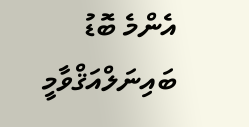އެންމެ ބޮޑު ބައިނަލްއަޤްވާމީ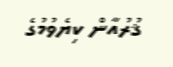ޤުރުއާން ކިޔެވުމުގެ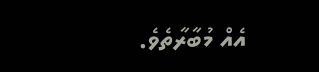އެއް މުބާރާތެވެ.